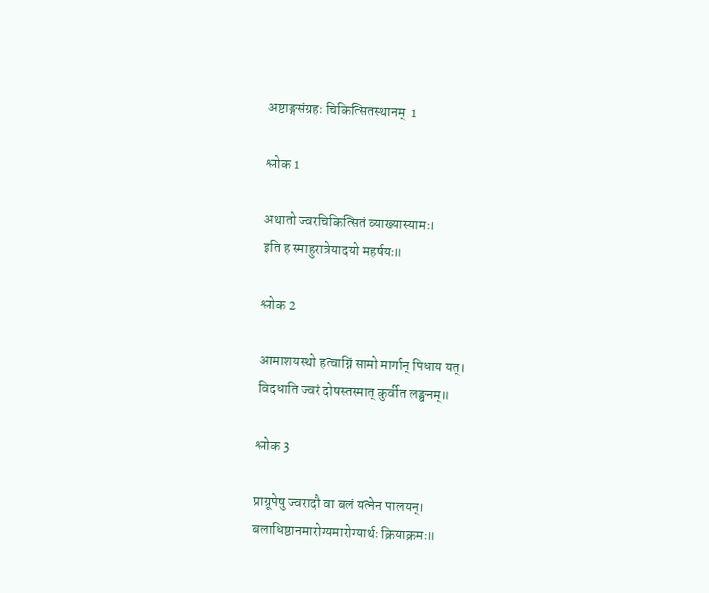अष्टाङ्गसंग्रहः चिकित्सितस्थानम्  1

श्लोक 1

अथातो ज्वरचिकित्सितं व्याख्यास्यामः।
इति ह स्माहुरात्रेयादयो महर्षयः॥

श्लोक 2

आमाशयस्थो हत्वाग्निं सामो मार्गान् पिधाय यत्।
विदधाति ज्वरं दोषस्तस्मात् कुर्वीत लङ्घनम्॥

श्लोक 3

प्राग्रूपेषु ज्वरादौ वा बलं यत्नेन पालयन्।
बलाधिष्ठानमारोग्यमारोग्यार्थः क्रियाक्रमः॥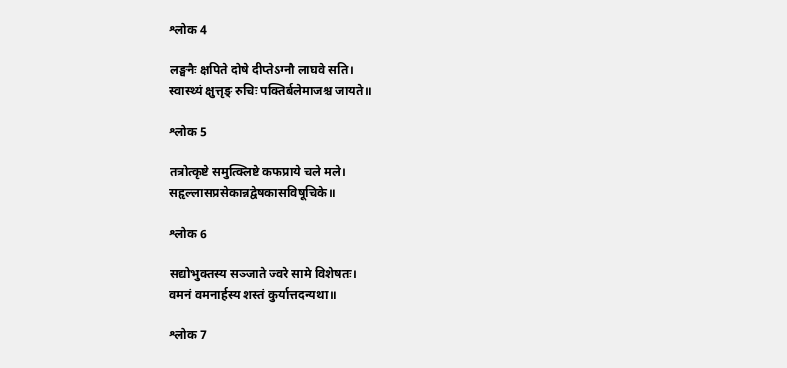श्लोक 4

लङ्घनैः क्षपिते दोषे दीप्तेऽग्नौ लाघवे सति।
स्वास्थ्यं क्षुत्तृङ् रुचिः पक्तिर्बलेमाजश्च जायते॥

श्लोक 5

तत्रोत्कृष्टे समुत्क्लिष्टे कफप्राये चले मले।
सहृल्लासप्रसेकान्नद्वेषकासविषूचिके॥

श्लोक 6

सद्योभुक्तस्य सञ्जाते ज्वरे सामे विशेषतः।
वमनं वमनार्हस्य शस्तं कुर्यात्तदन्यथा॥

श्लोक 7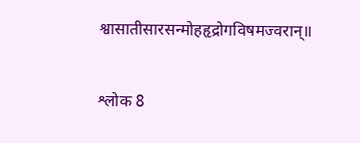श्वासातीसारसन्मोहहृद्रोगविषमज्वरान्॥

श्लोक 8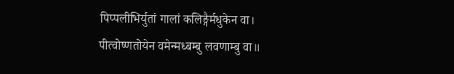पिप्पलीभिर्युतां गालां कलिङ्गैर्मधुकेन वा।
पीत्वोष्णतोयेन वमेन्मध्बम्बु लवणाम्बु वा॥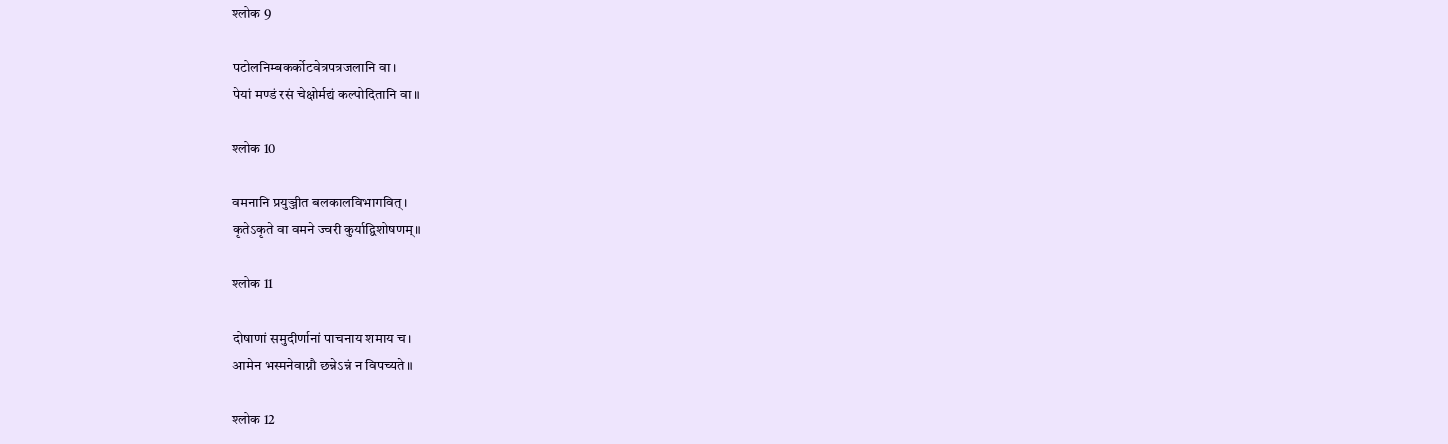श्लोक 9

पटोलनिम्बकर्कोटवेत्रपत्रजलानि वा।
पेयां मण्डं रसं चेक्षोर्मद्यं कल्पोदितानि वा॥

श्लोक 10

वमनानि प्रयुञ्जीत बलकालविभागवित्।
कृतेऽकृते वा वमने ज्वरी कुर्याद्विशोषणम्॥

श्लोक 11

दोषाणां समुदीर्णानां पाचनाय शमाय च।
आमेन भस्मनेवाग्नौ छन्नेऽन्नं न विपच्यते॥

श्लोक 12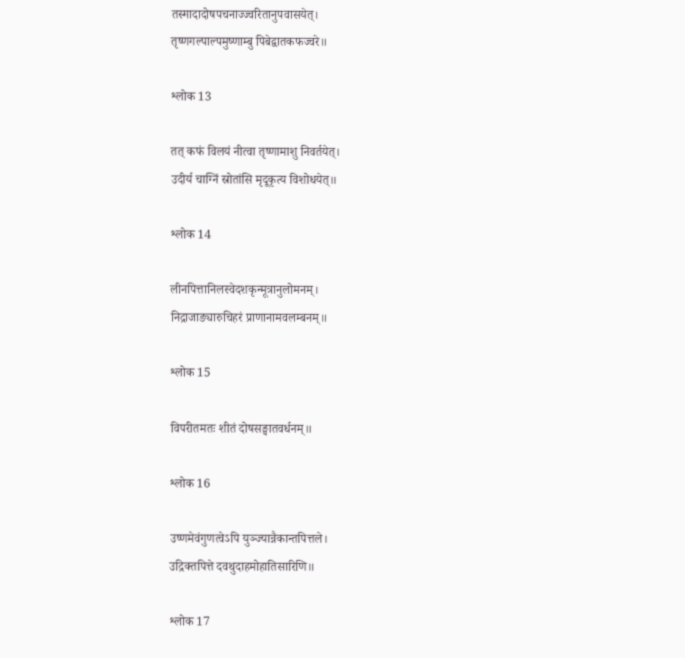तस्मादादोषपचनाज्ज्वरितानुपवासयेत्।
तृष्णगल्पाल्पमुष्णाम्बु पिबेद्वातकफज्वरे॥

श्लोक 13

तत् कफं विलयं नीत्वा तृष्णामाशु निवर्तयेत्।
उदीर्य चाग्निं स्रोतांसि मृदूकृत्य विशोधयेत्॥

श्लोक 14

लीनपित्तानिलस्वेदशकृन्मूत्रानुलोमनम्।
निद्राजाङ्यारुचिहरं प्राणानामवलम्बनम्॥

श्लोक 15

विपरीतमतः शीतं दोषसङ्घातवर्धनम्॥

श्लोक 16

उष्णमेवंगुणत्वेऽपि युञ्ज्यान्नैकान्तपित्तले।
उद्रिक्तपित्ते दवथुदाहमोहातिसारिणि॥

श्लोक 17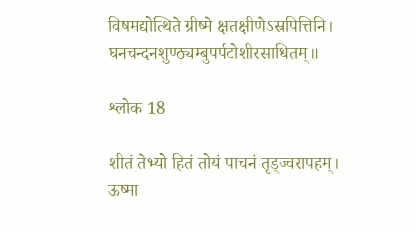विषमद्योत्थिते ग्रीष्मे क्षतक्षीणेऽस्रपित्तिनि।
घनचन्दनशुण्ठ्यम्बुपर्पटोशीरसाधितम्॥

श्लोक 18

शीतं तेभ्यो हितं तोयं पाचनं तृड्ज्वरापहम्।
ऊष्मा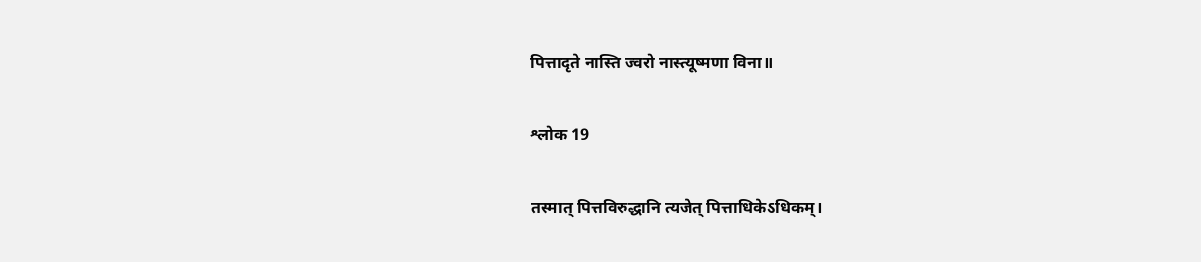पित्तादृते नास्ति ज्वरो नास्त्यूष्मणा विना॥

श्लोक 19

तस्मात् पित्तविरुद्धानि त्यजेत् पित्ताधिकेऽधिकम्।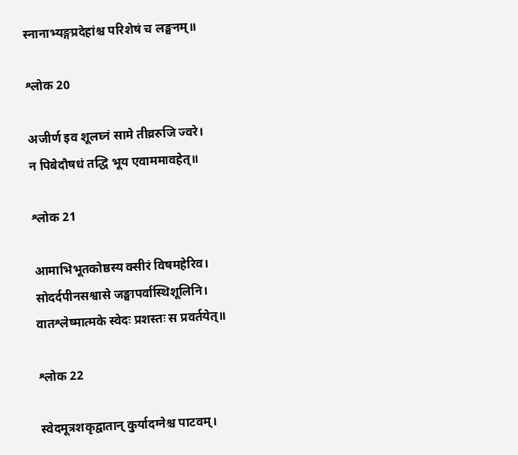स्नानाभ्यङ्गप्रदेहांश्च परिशेषं च लङ्घनम्॥

श्लोक 20

अजीर्ण इव शूलघ्नं सामे तीव्ररुजि ज्वरे।
न पिबेदौषधं तद्धि भूय एवाममावहेत्॥

श्लोक 21

आमाभिभूतकोष्ठस्य क्सीरं विषमहेरिव।
सोदर्दपीनसश्वासे जङ्घापर्वास्थिशूलिनि।
वातश्लेष्मात्मके स्वेदः प्रशस्तः स प्रवर्तयेत्॥

श्लोक 22

स्वेदमूत्रशकृद्वातान् कुर्यादग्नेश्च पाटवम्।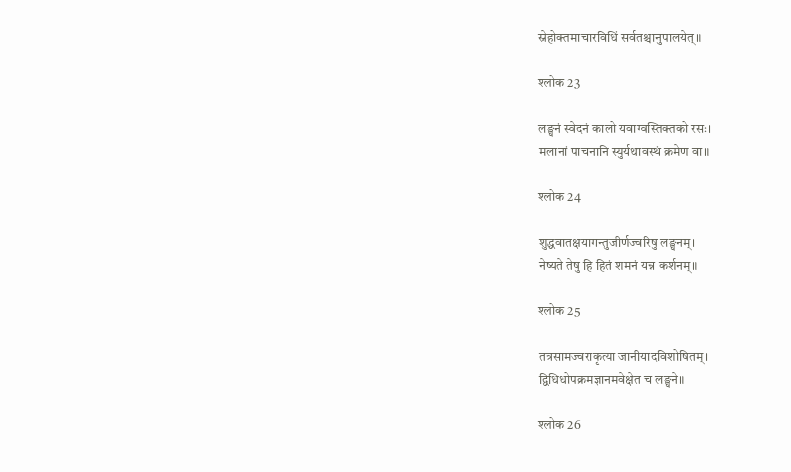स्नेहोक्तमाचारविधिं सर्वतश्चानुपालयेत्॥

श्लोक 23

लङ्घनं स्वेदनं कालो यवाग्वस्तिक्तको रसः।
मलानां पाचनानि स्युर्यथावस्थं क्रमेण वा॥

श्लोक 24

शुद्धवातक्षयागन्तुजीर्णज्वरिषु लङ्घनम्।
नेष्यते तेषु हि हितं शमनं यन्न कर्शनम्॥

श्लोक 25

तत्रसामज्वराकृत्या जानीयादविशोषितम्।
द्विधिधोपक्रमज्ञानमवेक्षेत च लङ्घने॥

श्लोक 26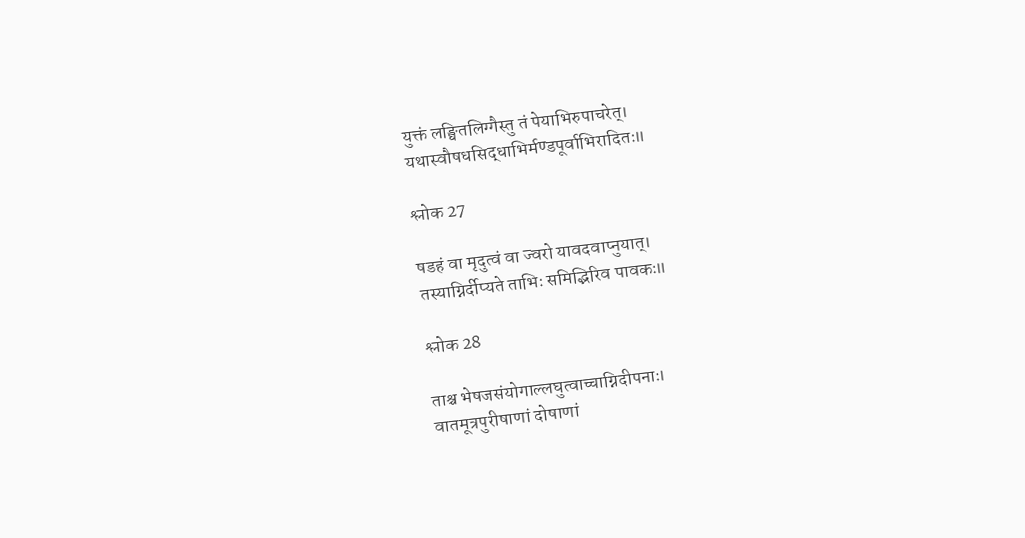युक्तं लङ्घितलिग्गैस्तु तं पेयाभिरुपाचरेत्।
यथास्वौषधसिद्धाभिर्मण्डपूर्वाभिरादितः॥

श्लोक 27

षडहं वा मृदुत्वं वा ज्वरो यावदवाप्नुयात्।
तस्याग्निर्दीप्यते ताभिः समिद्भिरिव पावकः॥

श्लोक 28

ताश्च भेषजसंयोगाल्लघुत्वाच्चाग्निदीपनाः।
वातमूत्रपुरीषाणां दोषाणां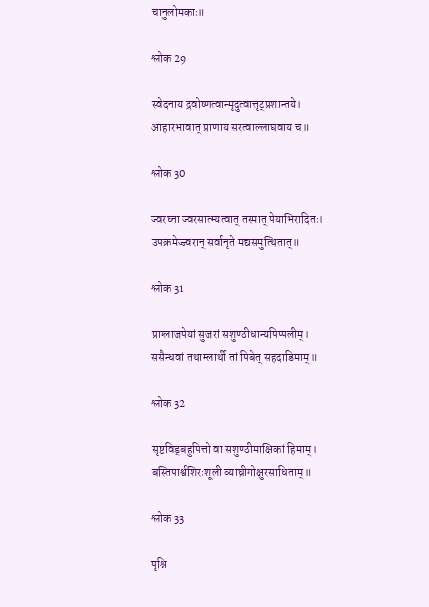चानुलोमकाः॥

श्लोक 29

स्वेदनाय द्रवोष्णत्वान्मृदुत्वात्तृट्प्रशान्तये।
आहारभावात् प्राणाय सरत्वाल्लाघवाय च॥

श्लोक 30

ज्वरघ्ना ज्वरसात्म्यत्वात् तस्मात् पेयाभिरादितः।
उपक्रमेज्ज्वरान् सर्वानृते मद्यसमुत्थितात्॥

श्लोक 31

प्राग्लाजपेयां सुजरां सशुण्ठीधान्यपिप्पलीम्।
ससैन्धवां तथाम्लार्थी तां पिबेत् सहदाडिमाम्॥

श्लोक 32

सृष्टविड्बहुपित्तो वा सशुण्ठीमाक्षिकां हिमाम्।
बस्तिपार्श्वशिरःशूली व्याघ्रीगोक्षुरसाधिताम्॥

श्लोक 33

पृश्नि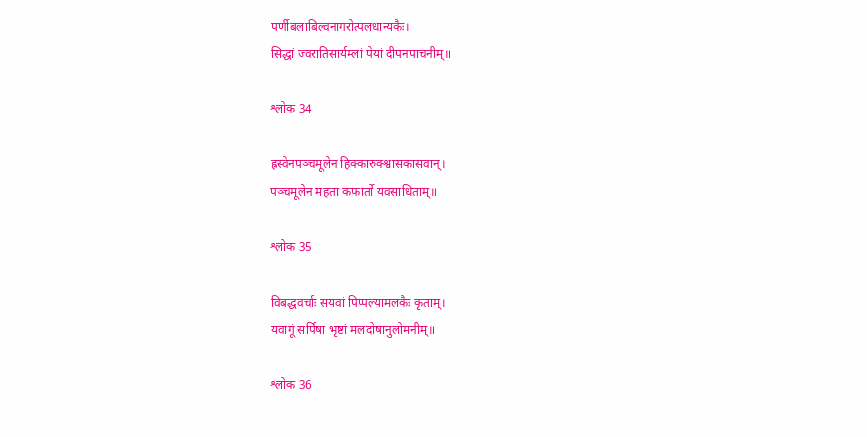पर्णीबलाबिल्वनागरोत्पलधान्यकैः।
सिद्धां ज्वरातिसार्यम्लां पेयां दीपनपाचनीम्॥

श्लोक 34

ह्रस्वेनपञ्चमूलेन हिक्कारुक्श्वासकासवान्।
पञ्चमूलेन महता कफार्तो यवसाधिताम्॥

श्लोक 35

विबद्धवर्चाः सयवां पिप्पल्यामलकैः कृताम्।
यवागूं सर्पिषा भृष्टां मलदोषानुलोमनीम्॥

श्लोक 36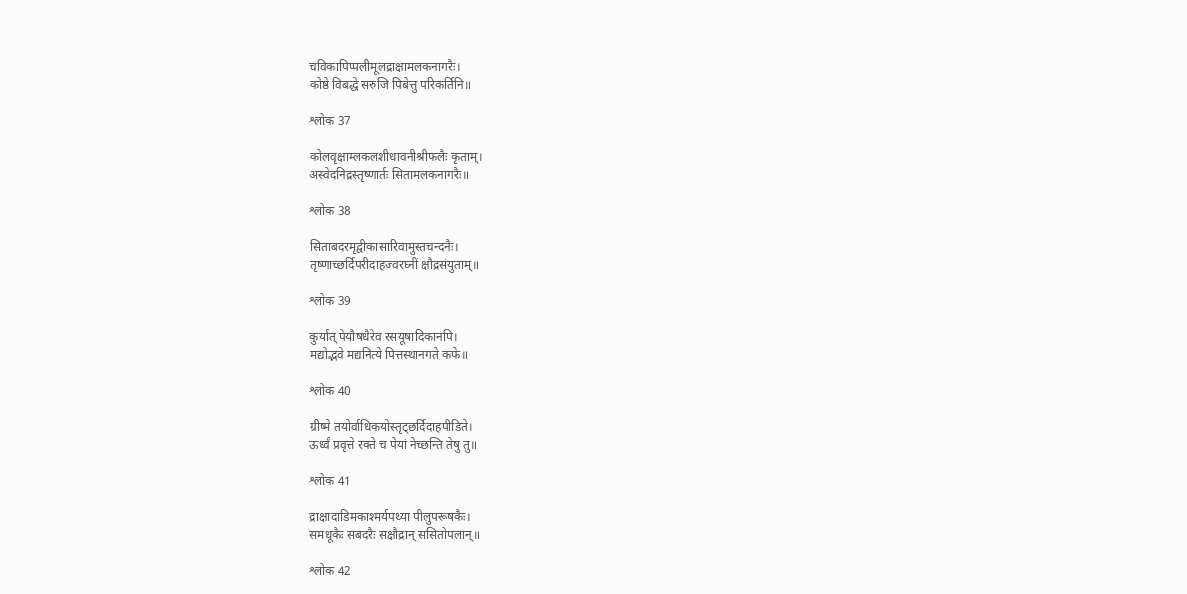चविकापिप्पलीमूलद्राक्षामलकनागरैः।
कोष्ठे विबद्धे सरुजि पिबेत्तु परिकर्तिनि॥

श्लोक 37

कोलवृक्षाम्लकलशीधावनीश्रीफलैः कृताम्।
अस्वेदनिद्रस्तृष्णार्तः सितामलकनागरैः॥

श्लोक 38

सिताबदरमृद्वीकासारिवामुस्तचन्दनैः।
तृष्णाच्छर्दिपरीदाहज्वरघ्नीं क्षौद्रसंयुताम्॥

श्लोक 39

कुर्यात् पेयौषधैरेव रसयूषादिकानपि।
मद्योद्भवे मद्यनित्ये पित्तस्थानगते कफे॥

श्लोक 40

ग्रीष्मे तयोर्वाधिकयोस्तृट्छर्दिदाहपीडिते।
ऊर्ध्वं प्रवृत्ते रक्ते च पेयां नेच्छन्ति तेषु तु॥

श्लोक 41

द्राक्षादाडिमकाश्मर्यपथ्या पीलुपरूषकैः।
समधूकैः सबदरैः सक्षौद्रान् ससितोपलान्॥

श्लोक 42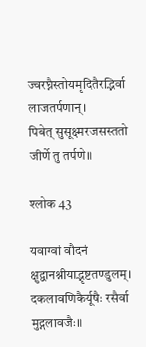ज्वरघ्नैस्तोयमृदितैरद्भिर्वा लाजतर्पणान्।
पिबेत् सुसूक्ष्मरजसस्ततो जीर्णे तु तर्पणे॥

श्लोक 43

यवाग्वां वौदनं क्षुद्वानश्नीयाद्भृष्टतण्डुलम्।
दकलावणिकैर्यूषैः रसैर्वा मुद्गलावजैः॥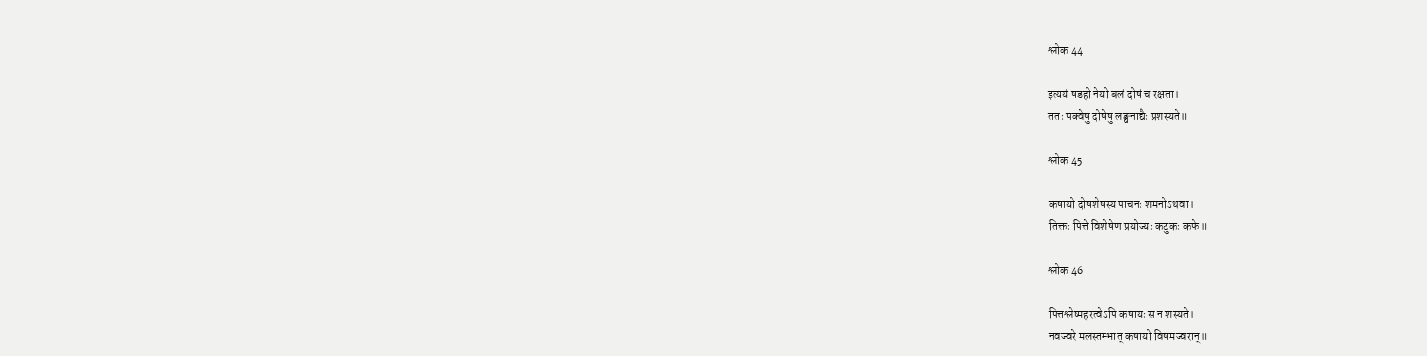श्लोक 44

इत्ययं षडहो नेयो बलं दोषं च रक्षता।
ततः पक्वेषु दोषेषु लङ्घनाद्यैः प्रशस्यते॥

श्लोक 45

कषायो दोषशेषस्य पाचनः शमनोऽथवा।
तिक्तः पित्ते विशेषेण प्रयोज्यः कटुकः कफे॥

श्लोक 46

पित्तश्लेष्महरत्वेऽपि कषायः स न शस्यते।
नवज्वरे मलस्तम्भात् कषायो विषमज्वरान्॥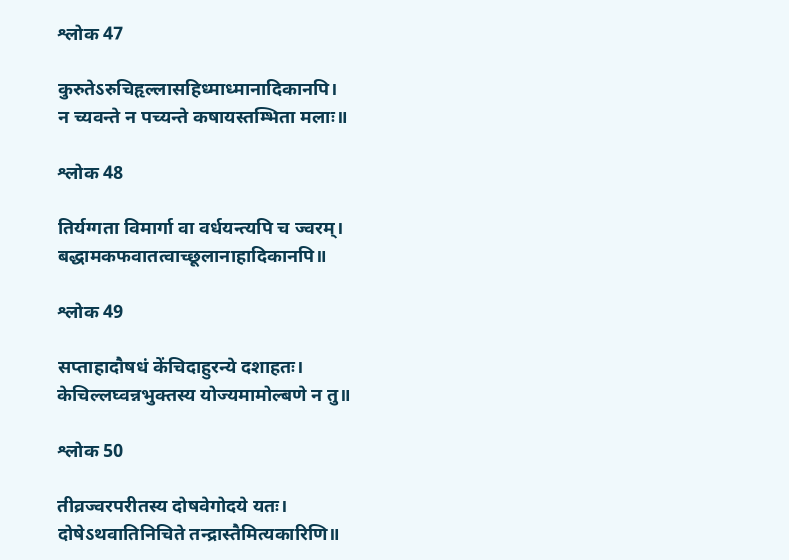श्लोक 47

कुरुतेऽरुचिहृल्लासहिध्माध्मानादिकानपि।
न च्यवन्ते न पच्यन्ते कषायस्तम्भिता मलाः॥

श्लोक 48

तिर्यग्गता विमार्गा वा वर्धयन्त्यपि च ज्वरम्।
बद्धामकफवातत्वाच्छूलानाहादिकानपि॥

श्लोक 49

सप्ताहादौषधं केंचिदाहुरन्ये दशाहतः।
केचिल्लघ्वन्नभुक्तस्य योज्यमामोल्बणे न तु॥

श्लोक 50

तीव्रज्वरपरीतस्य दोषवेगोदये यतः।
दोषेऽथवातिनिचिते तन्द्रास्तैमित्यकारिणि॥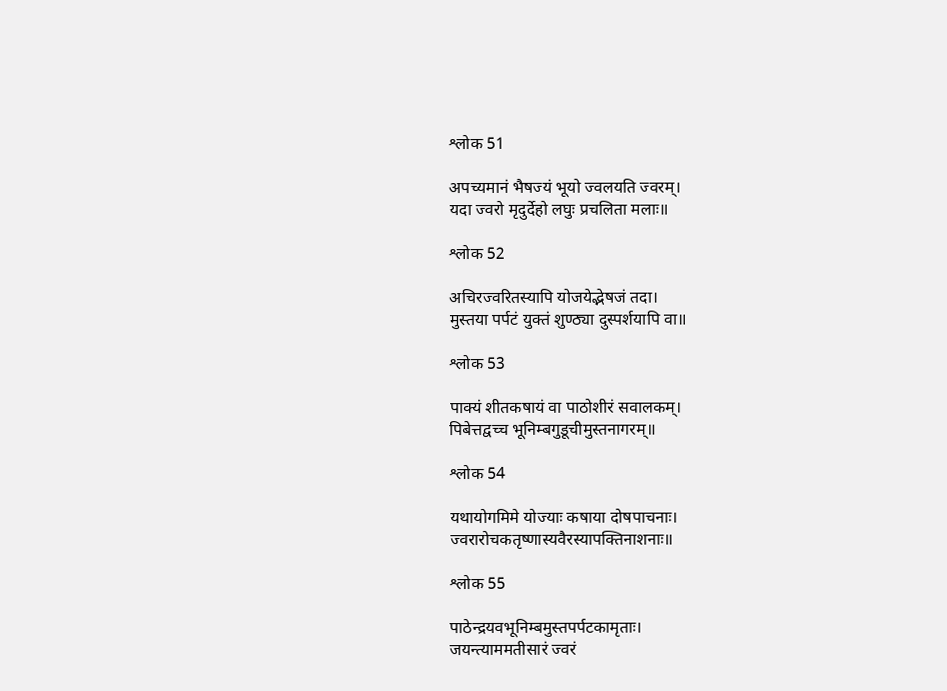श्लोक 51

अपच्यमानं भैषज्यं भूयो ज्वलयति ज्वरम्।
यदा ज्वरो मृदुर्देहो लघुः प्रचलिता मलाः॥

श्लोक 52

अचिरज्वरितस्यापि योजयेद्भेषजं तदा।
मुस्तया पर्पटं युक्तं शुण्ठ्या दुस्पर्शयापि वा॥

श्लोक 53

पाक्यं शीतकषायं वा पाठोशीरं सवालकम्।
पिबेत्तद्वच्च भूनिम्बगुडूचीमुस्तनागरम्॥

श्लोक 54

यथायोगमिमे योज्याः कषाया दोषपाचनाः।
ज्वरारोचकतृष्णास्यवैरस्यापक्तिनाशनाः॥

श्लोक 55

पाठेन्द्रयवभूनिम्बमुस्तपर्पटकामृताः।
जयन्त्याममतीसारं ज्वरं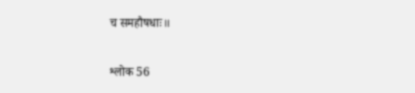च समहौषधाः॥

श्लोक 56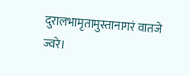दुरालभामृतामुस्तानागरं वातजे ज्वरे।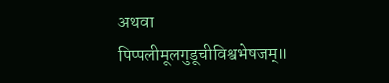अथवा पिप्पलीमूलगुडूचीविश्वभेषजम्॥